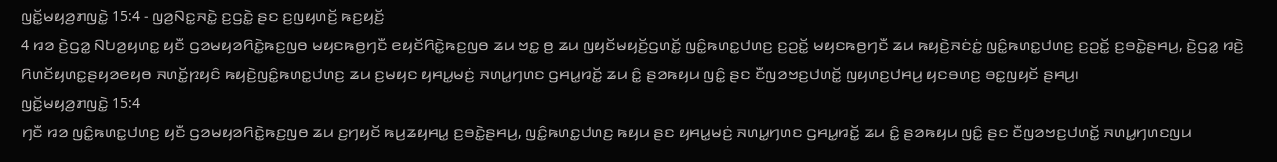ꤜꤢꤩ꤭ꤗꤟꤤ꤬ꤊꤜꤢꤧ꤭ 15:4 - ꤜꤤ꤬ꤡꤢ꤭ꤏꤢꤧ꤭ ꤢ꤬ꤞꤢꤧ꤭ ꤔꤢ ꤢ꤬ꤜꤟꤛꤢꤩ꤬ ꤒꤢ꤬ꤟꤢꤩ꤬
4 ꤙꤤ ꤢꤧ꤬ꤞꤤ꤭ ꤡꤝꤤ꤬ꤟꤛꤢ꤭ ꤟꤢꤪ ꤞꤤꤗꤟꤤꤖꤢꤧ꤭ꤒꤢ꤬ꤜꤥ ꤗꤟꤢꤒꤥ꤬ꤚꤢꤪ ꤕꤟꤢꤩꤖꤢꤧ꤭ꤒꤢ꤬ꤜꤥ ꤘꤣ ꤠꤢ꤭ ꤥ꤬ ꤘꤣ ꤜꤟꤢꤩꤗꤟꤢꤩ꤬ꤞꤛꤢꤩ꤭ ꤜꤢꤨ꤭ꤒꤛꤢ꤭ꤓꤛꤢ꤬ ꤢ꤬ꤑꤢꤩ꤭ ꤗꤟꤢꤒꤥ꤬ꤚꤢꤪ ꤘꤣ ꤒꤟꤢꤧ꤬ꤏꤢꤦꤢꤦ꤭ ꤜꤢꤨ꤭ꤒꤛꤢ꤭ꤓꤛꤢ꤬ ꤢ꤬ꤑꤢꤩ꤭ ꤢ꤬ꤋꤢꤧ꤭ꤔꤌꤣ꤬, ꤢꤧ꤬ꤞꤤ꤭ ꤙꤢꤧ꤬ ꤖꤛꤢꤩꤟꤛꤢ꤭ꤔꤟꤤꤕꤟꤥ ꤏꤛꤢꤩ꤭ꤐꤟꤢꤨ ꤒꤟꤢꤧ꤬ꤜꤢꤨ꤭ꤒꤛꤢ꤭ꤓꤛꤢ꤬ ꤘꤣ ꤢ꤬ꤗꤟꤢ ꤟꤌꤣ꤭ꤗꤢꤦ꤬ ꤏꤛꤣ꤭ꤚꤛꤢ ꤞꤌꤣ꤭ꤙꤢꤩ꤭ ꤘꤣ ꤢꤨ꤭ ꤔꤤꤒꤟꤣ ꤜꤢꤨ꤭ ꤔꤢ ꤢꤪꤜꤤꤠꤢ꤬ꤓꤛꤢꤩ꤭ ꤜꤟꤛꤢ꤬ꤓꤌꤣ꤬ ꤟꤢꤋꤛꤢ꤬ ꤋꤢ꤭ꤜꤟꤢꤩ ꤔꤌꤣ꤬꤯
ꤜꤢꤩ꤭ꤗꤟꤤ꤬ꤊꤜꤢꤧ꤭ 15:4
ꤚꤢꤪ ꤙꤤ ꤜꤢꤨ꤭ꤒꤛꤢ꤭ꤓꤛꤢ꤬ ꤟꤢꤪ ꤞꤤꤗꤟꤤꤖꤢꤧ꤭ꤒꤢ꤬ꤜꤥ ꤘꤣ ꤢ꤬ꤚꤟꤢꤩ ꤒꤣ꤬ꤘꤟꤌꤣ꤭ ꤢ꤬ꤋꤢꤧ꤭ꤔꤌꤣ꤬, ꤜꤢꤨ꤭ꤒꤛꤢ꤭ꤓꤛꤢ꤬ ꤒꤟꤣ ꤔꤢ ꤟꤌꤣ꤭ꤗꤢꤦ꤬ ꤏꤛꤣ꤭ꤚꤛꤢ ꤞꤌꤣ꤭ꤙꤢꤩ꤭ ꤘꤣ ꤢꤨ꤭ ꤔꤤꤒꤟꤣ ꤜꤢꤨ꤭ ꤔꤢ ꤢꤪꤜꤤꤠꤢ꤬ꤓꤛꤢꤩ꤭ ꤏꤛꤣ꤭ꤚꤛꤢꤜꤣ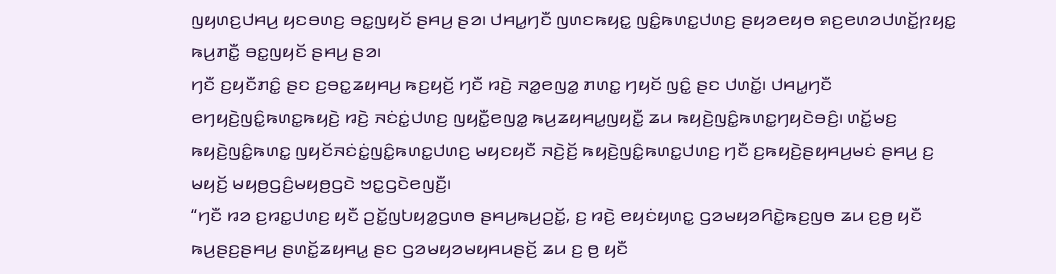ꤜꤟꤛꤢ꤬ꤓꤌꤣ꤬ ꤟꤢꤋꤛꤢ꤬ ꤋꤢ꤭ꤜꤟꤢꤩ ꤔꤌꤣ꤬ ꤔꤤ꤯ ꤓꤌꤣ꤭ꤚꤢꤪ ꤜꤛꤢꤒꤟꤢ꤭ ꤜꤢꤨ꤭ꤒꤛꤢ꤭ꤓꤛꤢ꤬ ꤔꤟꤤꤕꤟꤥ ꤎꤢ꤬ꤕꤛꤤꤓꤛꤢꤩ꤭ꤐꤟꤢ꤭ ꤒꤣ꤬ꤊꤢꤪ꤭ ꤋꤢ꤭ꤜꤟꤢꤩ ꤔꤌꤣ꤬ ꤔꤤ꤯
ꤚꤢꤪ ꤢ꤬ꤟꤢꤪꤊꤢꤨ꤭ ꤔꤢ ꤢ꤬ꤋꤢ꤭ꤘꤟꤌꤣ꤬ ꤒꤢ꤬ꤟꤢꤩ꤬ ꤚꤢꤪ ꤙꤢꤧ꤬ ꤏꤤ꤭ꤕꤜꤤ꤭ ꤊꤛꤢ꤭ ꤚꤟꤢꤩ ꤜꤢꤨ꤭ ꤔꤢ ꤓꤛꤢꤩ꤭꤯ ꤓꤌꤣ꤭ꤚꤢꤪ ꤕꤚꤟꤢꤧ꤬ꤜꤢꤨ꤭ꤒꤛꤢ꤭ꤒꤟꤢꤧ꤬ ꤙꤢꤧ꤬ ꤏꤢꤦꤢꤦ꤭ꤓꤛꤢ꤬ ꤜꤟꤢꤪ꤭ꤕꤜꤤ꤭ ꤒꤣ꤬ꤘꤟꤌꤣ꤭ꤜꤟꤢꤪ꤭ ꤘꤣ ꤒꤟꤢꤧ꤬ꤜꤢꤨ꤭ꤒꤛꤢ꤭ꤚꤟꤢꤧꤋꤢꤨ꤬꤯ ꤛꤢꤩ꤭ꤗꤢ꤬ ꤒꤟꤢꤧ꤬ꤜꤢꤨ꤭ꤒꤛꤢ꤭ ꤜꤟꤢꤩꤏꤢꤦꤢꤦ꤭ꤜꤢꤨ꤭ꤒꤛꤢ꤭ꤓꤛꤢ꤬ ꤗꤟꤢꤟꤢꤪ ꤏꤢꤧ꤬ꤢꤩ꤬ ꤒꤟꤢꤧ꤬ꤜꤢꤨ꤭ꤒꤛꤢ꤭ꤓꤛꤢ꤬ ꤚꤢꤪ ꤢ꤬ꤒꤟꤢꤧ꤬ꤔꤟꤌꤣ꤬ꤗꤢꤦ ꤔꤌꤣ꤬ ꤢ꤬ ꤗꤟꤢꤩ꤬ ꤗꤟꤥ꤬ꤞꤢꤨ꤬ꤗꤟꤥ꤬ꤞꤢꤧ ꤠꤢ꤭ꤞꤢꤧꤕꤜꤢꤪ꤬꤯
“ꤚꤢꤪ ꤙꤤ ꤢ꤬ꤙꤢ꤭ꤓꤛꤢ꤬ ꤟꤢꤪ ꤑꤢꤩ꤭ꤜꤝꤟꤤ꤭ꤞꤛꤥ ꤔꤌꤣ꤬ꤒꤣ꤬ꤑꤢꤩ꤭, ꤢ꤬ ꤙꤢꤧ꤬ ꤕꤟꤢꤦꤟꤛꤢ꤭ ꤞꤤꤗꤟꤤꤖꤢꤧ꤭ꤒꤢ꤬ꤜꤥ ꤘꤣ ꤢ꤬ꤥ꤬ ꤟꤢꤪ ꤒꤣ꤬ꤔꤢ꤬ꤔꤌꤣ꤬ ꤔꤛꤢꤩ꤭ꤘꤟꤌꤣ꤭ ꤔꤢ ꤞꤤꤗꤟꤤꤗꤟꤌꤣꤔꤢꤩ꤬ ꤘꤣ ꤢ꤬ ꤥ꤬ ꤟꤢꤪ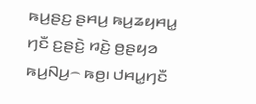ꤒꤣ꤬ꤔꤢ꤬ ꤔꤌꤣ꤬ ꤒꤣ꤬ꤘꤟꤌꤣ꤭ ꤚꤢꤪ ꤢ꤬ꤔꤢꤧ꤬ ꤙꤢꤧ꤬ ꤥ꤬ꤔꤟꤤ ꤒꤣ꤬ꤡꤣ꤬꤮ ꤒꤥ꤬꤯ ꤓꤌꤣ꤭ꤚꤢꤪ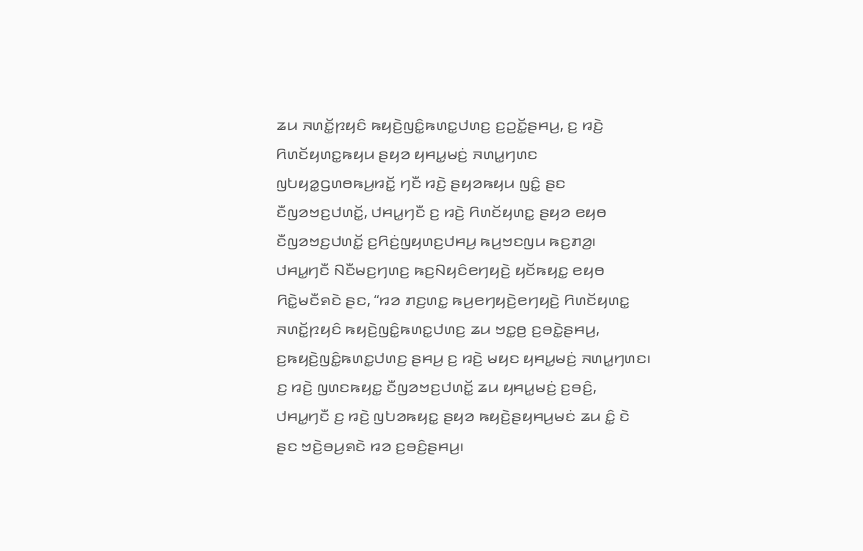ꤘꤣ ꤏꤛꤢꤩ꤭ꤐꤟꤢꤨ ꤒꤟꤢꤧ꤬ꤜꤢꤨ꤭ꤒꤛꤢ꤭ꤓꤛꤢ꤬ ꤢ꤬ꤑꤢꤩ꤭ꤔꤌꤣ꤬, ꤢ꤬ ꤙꤢꤧ꤬ ꤖꤛꤢꤩꤟꤛꤢ꤭ꤒꤟꤣ ꤔꤟꤤ ꤟꤌꤣ꤭ꤗꤢꤦ꤬ ꤏꤛꤣ꤭ꤚꤛꤢ ꤜꤝꤟꤤ꤭ꤞꤛꤥꤒꤣ꤬ꤙꤢꤩ꤭ ꤚꤢꤪ ꤙꤢꤧ꤬ ꤔꤟꤤꤒꤟꤣ ꤜꤢꤨ꤭ ꤔꤢ ꤢꤪꤜꤤꤠꤢ꤬ꤓꤛꤢꤩ꤭, ꤓꤌꤣ꤭ꤚꤢꤪ ꤢ꤬ ꤙꤢꤧ꤬ ꤖꤛꤢꤩꤟꤛꤢ꤭ ꤔꤟꤤ ꤕꤟꤥ ꤢꤪꤜꤤꤠꤢ꤬ꤓꤛꤢꤩ꤭ ꤢ꤬ꤖꤢꤦ꤬ꤜꤟꤛꤢ꤬ꤓꤌꤣ꤬ ꤒꤣ꤬ꤠꤢꤜꤣ ꤒꤢ꤬ꤊꤤ꤬꤯
ꤓꤌꤣ꤭ꤚꤢꤪ ꤡꤢꤪꤗꤢ꤬ꤚꤛꤢ꤬ ꤒꤢ꤬ꤡꤟꤢꤨꤕꤚꤟꤢꤧ꤬ ꤟꤢꤩꤒꤟꤢ꤭ ꤕꤟꤥ ꤖꤢꤧ꤭ꤗꤢꤪꤎꤢꤧ ꤔꤢ, “ꤙꤤ ꤊꤢ꤬ꤛꤢ꤭ ꤒꤣ꤬ꤕꤚꤟꤢꤧ꤬ꤕꤚꤟꤢꤧ꤬ ꤖꤛꤢꤩꤟꤛꤢ꤭ ꤏꤛꤢꤩ꤭ꤐꤟꤢꤨ ꤒꤟꤢꤧ꤬ꤜꤢꤨ꤭ꤒꤛꤢ꤭ꤓꤛꤢ꤬ ꤘꤣ ꤠꤢ꤭ꤥ꤬ ꤢ꤬ꤋꤢꤧ꤭ꤔꤌꤣ꤬, ꤢ꤬ꤒꤟꤢꤧ꤬ꤜꤢꤨ꤭ꤒꤛꤢ꤭ꤓꤛꤢ꤬ ꤔꤌꤣ꤬ ꤢ꤬ ꤙꤢꤧ꤬ ꤗꤟꤢ ꤟꤌꤣ꤭ꤗꤢꤦ꤬ ꤏꤛꤣ꤭ꤚꤛꤢ꤯ ꤢ꤬ ꤙꤢꤧ꤬ ꤜꤛꤢꤒꤟꤢ꤭ ꤢꤪꤜꤤꤠꤢ꤬ꤓꤛꤢꤩ꤭ ꤘꤣ ꤟꤌꤣ꤭ꤗꤢꤦ꤬ ꤢ꤬ꤋꤢꤨ꤬, ꤓꤌꤣ꤭ꤚꤢꤪ ꤢ꤬ ꤙꤢꤧ꤬ ꤜꤝꤤꤒꤟꤢ꤭ ꤔꤟꤤ ꤒꤟꤢꤧ꤬ꤔꤟꤌꤣ꤬ꤗꤢꤦ ꤘꤣ ꤢꤨ꤭ ꤢꤧ ꤔꤢ ꤠꤢꤧ꤬ꤋꤣ꤬ꤎꤢꤧ ꤙꤤ ꤢ꤬ꤋꤢꤨ꤬ꤔꤌꤣ꤬꤯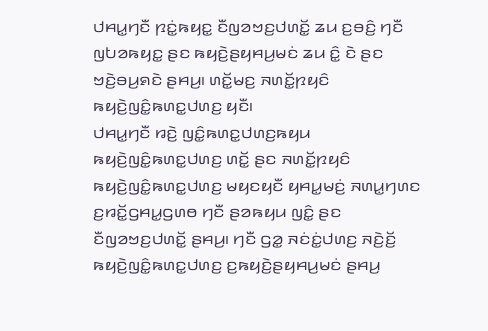ꤓꤌꤣ꤭ꤚꤢꤪ ꤐꤢꤦ꤭ꤒꤟꤢ꤭ ꤢꤪꤜꤤꤠꤢ꤬ꤓꤛꤢꤩ꤭ ꤘꤣ ꤢ꤬ꤋꤢꤨ꤬ ꤚꤢꤪ ꤜꤝꤤꤒꤟꤢ꤭ ꤔꤢ ꤒꤟꤢꤧ꤬ꤔꤟꤌꤣ꤬ꤗꤢꤦ ꤘꤣ ꤢꤨ꤭ ꤢꤧ ꤔꤢ ꤠꤢꤧ꤬ꤋꤣ꤬ꤎꤢꤧ ꤔꤌꤣ꤬꤯ ꤛꤢꤩ꤭ꤗꤢ꤬ ꤏꤛꤢꤩ꤭ꤐꤟꤢꤨ ꤒꤟꤢꤧ꤬ꤜꤢꤨ꤭ꤒꤛꤢ꤭ꤓꤛꤢ꤬ ꤟꤢꤪ꤯
ꤓꤌꤣ꤭ꤚꤢꤪ ꤙꤢꤧ꤬ ꤜꤢꤨ꤭ꤒꤛꤢ꤭ꤓꤛꤢ꤬ꤒꤟꤣ ꤒꤟꤢꤧ꤬ꤜꤢꤨ꤭ꤒꤛꤢ꤭ꤓꤛꤢ꤬ ꤛꤢꤩ꤭ ꤔꤢ ꤏꤛꤢꤩ꤭ꤐꤟꤢꤨ ꤒꤟꤢꤧ꤬ꤜꤢꤨ꤭ꤒꤛꤢ꤭ꤓꤛꤢ꤬ ꤗꤟꤢꤟꤢꤪ ꤟꤌꤣ꤭ꤗꤢꤦ꤬ ꤏꤛꤣ꤭ꤚꤛꤢ ꤢ꤬ꤙꤢꤩ꤭ꤞꤌꤣ꤭ꤞꤛꤥ ꤚꤢꤪ ꤔꤤꤒꤟꤣ ꤜꤢꤨ꤭ ꤔꤢ ꤢꤪꤜꤤꤠꤢ꤬ꤓꤛꤢꤩ꤭ ꤔꤌꤣ꤬꤯ ꤚꤢꤪ ꤞꤤ꤭ ꤏꤢꤦꤢꤦ꤭ꤓꤛꤢ꤬ ꤏꤢꤧ꤬ꤢꤩ꤬ ꤒꤟꤢꤧ꤬ꤜꤢꤨ꤭ꤒꤛꤢ꤭ꤓꤛꤢ꤬ ꤢ꤬ꤒꤟꤢꤧ꤬ꤔꤟꤌꤣ꤬ꤗꤢꤦ ꤔꤌꤣ꤬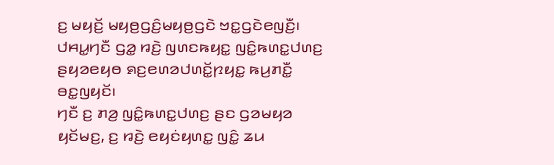ꤢ꤬ ꤗꤟꤢꤩ꤬ ꤗꤟꤥ꤬ꤞꤢꤨ꤬ꤗꤟꤥ꤬ꤞꤢꤧ ꤠꤢ꤭ꤞꤢꤧꤕꤜꤢꤪ꤬꤯ ꤓꤌꤣ꤭ꤚꤢꤪ ꤞꤤ꤭ ꤙꤢꤧ꤬ ꤜꤛꤢꤒꤟꤢ꤭ ꤜꤢꤨ꤭ꤒꤛꤢ꤭ꤓꤛꤢ꤬ ꤔꤟꤤꤕꤟꤥ ꤎꤢ꤬ꤕꤛꤤꤓꤛꤢꤩ꤭ꤐꤟꤢ꤭ ꤒꤣ꤬ꤊꤢꤪ꤭ ꤋꤢ꤭ꤜꤟꤢꤩ꤯
ꤚꤢꤪ ꤢ꤬ ꤊꤤ꤬ ꤜꤢꤨ꤭ꤒꤛꤢ꤭ꤓꤛꤢ꤬ ꤔꤢ ꤞꤤꤗꤟꤤ ꤟꤢꤩꤗꤢ꤬, ꤢ꤬ ꤙꤢꤧ꤬ ꤕꤟꤢꤦꤟꤛꤢ꤭ ꤜꤢꤨ꤭ ꤘꤣ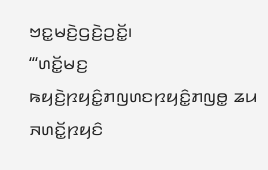ꤠꤢ꤭ꤗꤢꤧ꤬ꤞꤢꤧ꤬ꤑꤢꤩ꤭꤯
“‘ꤛꤢꤩ꤭ꤗꤢ꤬ ꤒꤟꤢꤧ꤬ꤐꤟꤢꤨ꤭ꤊꤜꤛꤢꤐꤟꤢꤨ꤭ꤊꤜꤥ꤭ ꤘꤣ ꤏꤛꤢꤩ꤭ꤐꤟꤢꤨ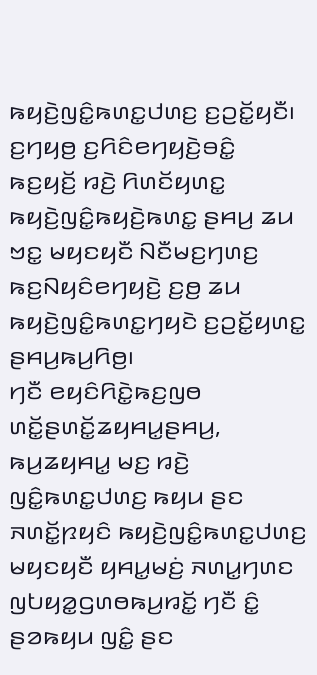ꤒꤟꤢꤧ꤬ꤜꤢꤨ꤭ꤒꤛꤢ꤭ꤓꤛꤢ꤬ ꤢ꤬ꤑꤢꤩ꤭ꤟꤢꤪ꤯ ꤢ꤬ꤚꤟꤥ꤬ ꤢ꤬ꤖꤢꤨꤕꤚꤟꤢꤧ꤬ꤋꤢꤨ꤭ ꤒꤢ꤬ꤟꤢꤩ꤬ ꤙꤢꤧ꤬ ꤖꤛꤢꤩꤟꤛꤢ꤭ ꤒꤟꤢꤧ꤬ꤜꤢꤨ꤭ꤒꤟꤢꤧ꤬ꤒꤛꤢ꤭ ꤔꤌꤣ꤬ ꤘꤣ ꤠꤢ꤭ ꤗꤟꤢꤟꤢꤪ ꤡꤢꤪꤗꤢ꤬ꤚꤛꤢ꤬ ꤒꤢ꤬ꤡꤟꤢꤨꤕꤚꤟꤢꤧ꤬ ꤢ꤬ꤥ꤬ ꤘꤣ ꤒꤟꤢꤧ꤬ꤜꤢꤨ꤭ꤒꤛꤢ꤭ꤚꤟꤢꤧ ꤢ꤬ꤑꤢꤩ꤭ꤟꤛꤢ꤭ ꤔꤌꤣ꤬ꤒꤣ꤬ꤖꤥ꤬꤯
ꤚꤢꤪ ꤕꤟꤢꤨꤖꤢꤧ꤭ꤒꤢ꤬ꤜꤥ ꤛꤢꤩ꤭ꤔꤛꤢꤩ꤭ꤘꤟꤌꤣ꤭ꤔꤌꤣ꤬, ꤒꤣ꤬ꤘꤟꤌꤣ꤭ ꤗꤢ꤬ ꤙꤢꤧ꤬ ꤜꤢꤨ꤭ꤒꤛꤢ꤭ꤓꤛꤢ꤬ ꤒꤟꤣ ꤔꤢ ꤏꤛꤢꤩ꤭ꤐꤟꤢꤨ ꤒꤟꤢꤧ꤬ꤜꤢꤨ꤭ꤒꤛꤢ꤭ꤓꤛꤢ꤬ ꤗꤟꤢꤟꤢꤪ ꤟꤌꤣ꤭ꤗꤢꤦ꤬ ꤏꤛꤣ꤭ꤚꤛꤢ ꤜꤝꤟꤤ꤭ꤞꤛꤥꤒꤣ꤬ꤙꤢꤩ꤭ ꤚꤢꤪ ꤢꤨ꤭ ꤔꤤꤒꤟꤣ ꤜꤢꤨ꤭ ꤔꤢ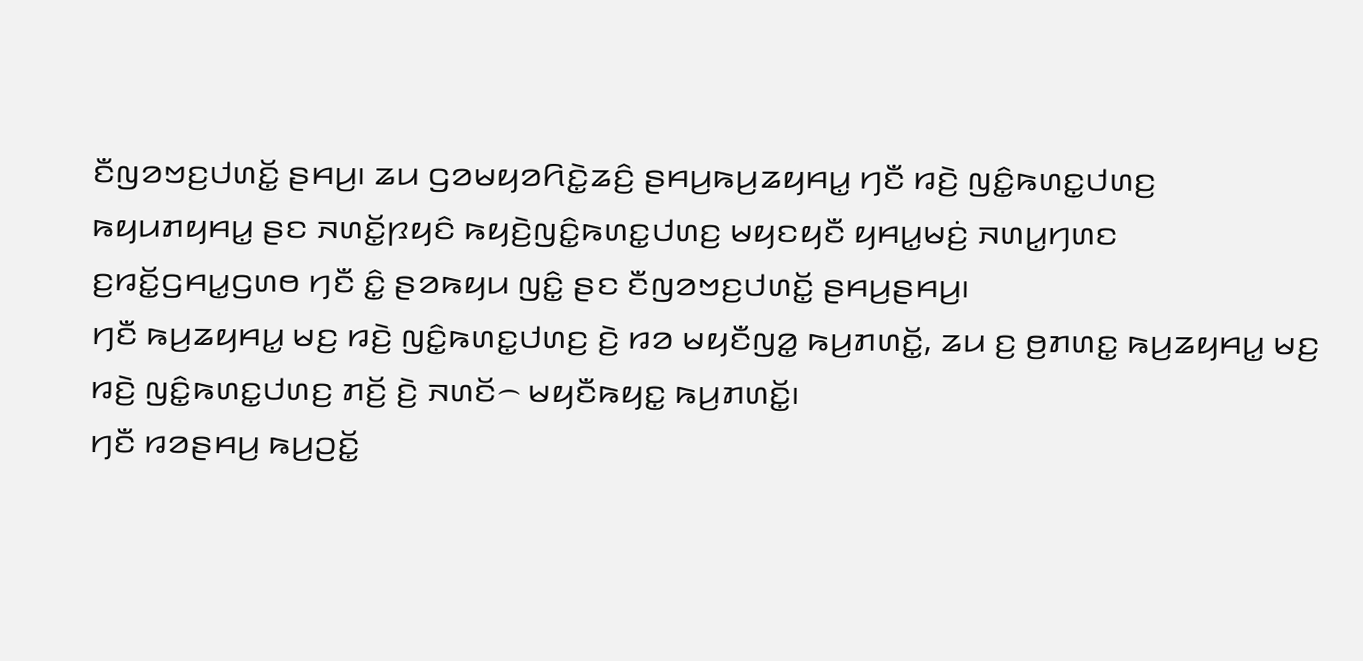ꤢꤪꤜꤤꤠꤢ꤬ꤓꤛꤢꤩ꤭ ꤔꤌꤣ꤬꤯ ꤘꤣ ꤞꤤꤗꤟꤤꤖꤢꤧ꤭ꤘꤢꤨ꤬ ꤔꤌꤣ꤬ꤒꤣ꤬ꤘꤟꤌꤣ꤭ ꤚꤢꤪ ꤙꤢꤧ꤬ ꤜꤢꤨ꤭ꤒꤛꤢ꤭ꤓꤛꤢ꤬ ꤒꤟꤣꤊꤟꤌꤣ꤭ ꤔꤢ ꤏꤛꤢꤩ꤭ꤐꤟꤢꤨ ꤒꤟꤢꤧ꤬ꤜꤢꤨ꤭ꤒꤛꤢ꤭ꤓꤛꤢ꤬ ꤗꤟꤢꤟꤢꤪ ꤟꤌꤣ꤭ꤗꤢꤦ꤬ ꤏꤛꤣ꤭ꤚꤛꤢ ꤢ꤬ꤙꤢꤩ꤭ꤞꤌꤣ꤭ꤞꤛꤥ ꤚꤢꤪ ꤢꤨ꤭ ꤔꤤꤒꤟꤣ ꤜꤢꤨ꤭ ꤔꤢ ꤢꤪꤜꤤꤠꤢ꤬ꤓꤛꤢꤩ꤭ ꤔꤌꤣ꤬ꤔꤌꤣ꤬꤯
ꤚꤢꤪ ꤒꤣ꤬ꤘꤟꤌꤣ꤭ ꤗꤢ꤬ ꤙꤢꤧ꤬ ꤜꤢꤨ꤭ꤒꤛꤢ꤭ꤓꤛꤢ꤬ ꤢꤧ꤬ ꤙꤤ ꤗꤟꤢꤪꤜꤤ꤭ ꤒꤣ꤬ꤊꤛꤢꤩ꤭, ꤘꤣ ꤢ꤬ ꤥ꤬ꤊꤛꤢ꤭ ꤒꤣ꤬ꤘꤟꤌꤣ꤭ ꤗꤢ꤬ ꤙꤢꤧ꤬ ꤜꤢꤨ꤭ꤒꤛꤢ꤭ꤓꤛꤢ꤬ ꤊꤢꤩ꤬ ꤢꤧ꤬ ꤏꤛꤢꤩ꤮ ꤗꤟꤢꤪꤒꤟꤢ꤭ ꤒꤣ꤬ꤊꤛꤢꤩ꤭꤯
ꤚꤢꤪ ꤙꤤꤔꤌꤣ꤬ ꤒꤣ꤬ꤑꤢꤩ꤭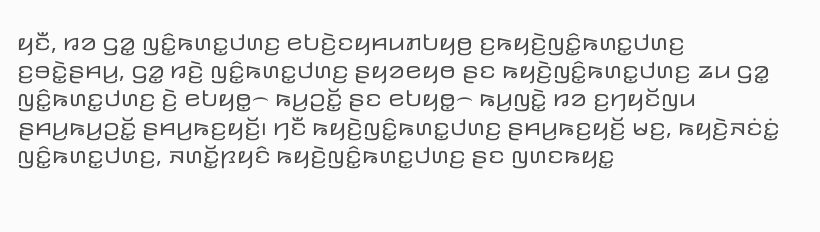ꤟꤢꤪ, ꤙꤤ ꤞꤤ꤭ ꤜꤢꤨ꤭ꤒꤛꤢ꤭ꤓꤛꤢ꤬ ꤕꤝꤢꤧ꤬ꤢꤟꤌꤣꤊꤝꤟꤥ꤬ ꤢ꤬ꤒꤟꤢꤧ꤬ꤜꤢꤨ꤭ꤒꤛꤢ꤭ꤓꤛꤢ꤬ ꤢ꤬ꤋꤢꤧ꤭ꤔꤌꤣ꤬, ꤞꤤ꤭ ꤙꤢꤧ꤬ ꤜꤢꤨ꤭ꤒꤛꤢ꤭ꤓꤛꤢ꤬ ꤔꤟꤤꤕꤟꤥ ꤔꤢ ꤒꤟꤢꤧ꤬ꤜꤢꤨ꤭ꤒꤛꤢ꤭ꤓꤛꤢ꤬ ꤘꤣ ꤞꤤ꤭ ꤜꤢꤨ꤭ꤒꤛꤢ꤭ꤓꤛꤢ꤬ ꤢꤧ꤬ ꤕꤝꤟꤥ꤭꤮ ꤒꤣ꤬ꤑꤢꤩ꤭ ꤔꤢ ꤕꤝꤟꤥ꤭꤮ ꤒꤣ꤬ꤜꤢꤧ꤭ ꤙꤤ ꤢ꤬ꤚꤟꤢꤩꤜꤣ ꤔꤌꤣ꤬ꤒꤣ꤬ꤑꤢꤩ꤭ ꤔꤌꤣ꤬ꤒꤢ꤬ꤟꤢꤩ꤬꤯ ꤚꤢꤪ ꤒꤟꤢꤧ꤬ꤜꤢꤨ꤭ꤒꤛꤢ꤭ꤓꤛꤢ꤬ ꤔꤌꤣ꤬ꤒꤢ꤬ꤟꤢꤩ꤬ ꤗꤢ꤬, ꤒꤟꤢꤧ꤬ꤏꤢꤦꤢꤦ꤭ ꤜꤢꤨ꤭ꤒꤛꤢ꤭ꤓꤛꤢ꤬, ꤏꤛꤢꤩ꤭ꤐꤟꤢꤨ ꤒꤟꤢꤧ꤬ꤜꤢꤨ꤭ꤒꤛꤢ꤭ꤓꤛꤢ꤬ ꤔꤢ ꤜꤛꤢꤒꤟꤢ꤭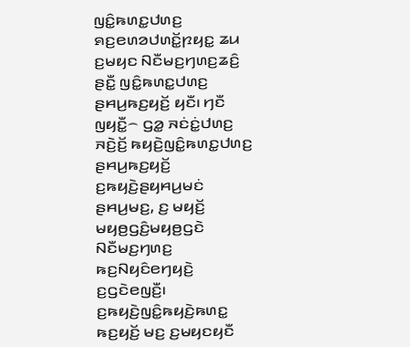ꤜꤢꤨ꤭ꤒꤛꤢ꤭ꤓꤛꤢ꤬ ꤎꤢ꤬ꤕꤛꤤꤓꤛꤢꤩ꤭ꤐꤟꤢ꤭ ꤘꤣ ꤢ꤬ꤗꤟꤢ ꤡꤢꤪꤗꤢ꤬ꤚꤛꤢ꤬ꤘꤢꤨ꤬ ꤔꤢꤪ꤭ ꤜꤢꤨ꤭ꤒꤛꤢ꤭ꤓꤛꤢ꤬ ꤔꤌꤣ꤬ꤒꤢ꤬ꤟꤢꤩ꤬ ꤟꤢꤪ꤯ ꤚꤢꤪ ꤜꤟꤢꤪ꤭꤮ ꤞꤤ꤭ ꤏꤢꤦꤢꤦ꤭ꤓꤛꤢ꤬ ꤏꤢꤧ꤬ꤢꤩ꤬ ꤒꤟꤢꤧ꤬ꤜꤢꤨ꤭ꤒꤛꤢ꤭ꤓꤛꤢ꤬ ꤔꤌꤣ꤬ꤒꤢ꤬ꤟꤢꤩ꤬ ꤢ꤬ꤒꤟꤢꤧ꤬ꤔꤟꤌꤣ꤬ꤗꤢꤦ ꤔꤌꤣ꤬ꤗꤢ꤬, ꤢ꤬ ꤗꤟꤢꤩ꤬ ꤗꤟꤥ꤬ꤞꤢꤨ꤬ꤗꤟꤥ꤬ꤞꤢꤧ ꤡꤢꤪꤗꤢ꤬ꤚꤛꤢ꤬ ꤒꤢ꤬ꤡꤟꤢꤨꤕꤚꤟꤢꤧ꤬ ꤢ꤬ꤞꤢꤧꤕꤜꤢꤪ꤬꤯
ꤢ꤬ꤒꤟꤢꤧ꤬ꤜꤢꤨ꤭ꤒꤟꤢꤧ꤬ꤒꤛꤢ꤭ ꤒꤢ꤬ꤟꤢꤩ꤬ ꤗꤢ꤬ ꤢ꤬ꤗꤟꤢꤟꤢꤪ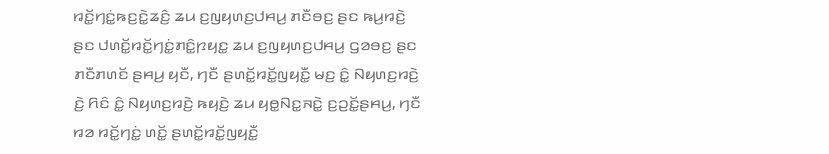ꤙꤢꤩ꤭ꤚꤢꤦ꤭ꤒꤢ꤬ꤢꤧ꤭ꤘꤢꤨ꤬ ꤘꤣ ꤢ꤬ꤜꤟꤛꤢ꤬ꤓꤌꤣ꤬ ꤊꤢꤪꤋꤢ꤬ ꤔꤢ ꤒꤣ꤬ꤙꤢꤧ꤬ ꤔꤢ ꤓꤛꤢꤩ꤭ꤙꤢꤩ꤭ꤚꤢꤦ꤭ꤊꤢꤨ꤭ꤐꤟꤢ꤭ ꤘꤣ ꤢ꤬ꤜꤟꤛꤢ꤬ꤓꤌꤣ꤬ ꤞꤤꤋꤢ꤬ ꤔꤢ ꤊꤢꤪꤊꤛꤢꤩ ꤔꤌꤣ꤬ ꤟꤢꤪ, ꤚꤢꤪ ꤔꤛꤢꤩ꤭ꤙꤢꤩ꤭ꤜꤟꤢꤪ꤭ ꤗꤢ꤬ ꤢꤨ꤭ ꤡꤟꤛꤢ꤬ꤙꤢꤧ꤬ ꤢꤧ꤬ ꤖꤢꤨ ꤢꤨ꤭ ꤡꤟꤛꤢ꤬ꤙꤢꤧ꤬ ꤒꤟꤢꤧ꤬ ꤘꤣ ꤟꤥ꤭ꤡꤢ꤭ꤏꤢꤧ꤭ ꤢ꤬ꤑꤢꤩ꤭ꤔꤌꤣ꤬, ꤚꤢꤪ ꤙꤤ ꤙꤢꤩ꤭ꤚꤢꤦ꤭ ꤛꤢꤩ꤭ ꤔꤛꤢꤩ꤭ꤙꤢꤩ꤭ꤜꤟꤢꤪ꤭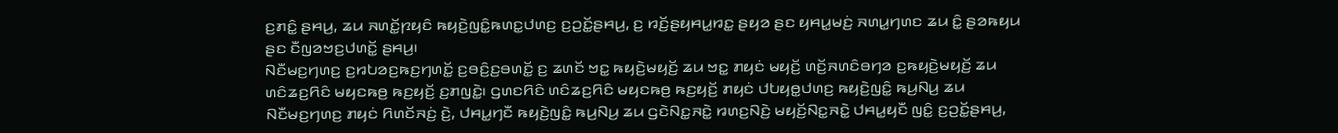ꤢ꤬ꤊꤢꤨ꤭ ꤔꤌꤣ꤬, ꤘꤣ ꤏꤛꤢꤩ꤭ꤐꤟꤢꤨ ꤒꤟꤢꤧ꤬ꤜꤢꤨ꤭ꤒꤛꤢ꤭ꤓꤛꤢ꤬ ꤢ꤬ꤑꤢꤩ꤭ꤔꤌꤣ꤬, ꤢ꤬ ꤙꤢꤩ꤬ꤔꤟꤌꤣ꤭ꤙꤢ꤭ ꤔꤟꤤ ꤔꤢ ꤟꤌꤣ꤭ꤗꤢꤦ꤬ ꤏꤛꤣ꤭ꤚꤛꤢ ꤘꤣ ꤢꤨ꤭ ꤔꤤꤒꤟꤣ ꤔꤢ ꤢꤪꤜꤤꤠꤢ꤬ꤓꤛꤢꤩ꤭ ꤔꤌꤣ꤬꤯
ꤡꤢꤪꤗꤢ꤬ꤚꤛꤢ꤬ ꤢ꤬ꤙꤝꤤꤢ꤬ꤒꤢ꤬ꤚꤛꤢꤩ꤭ ꤢ꤬ꤋꤢꤨ꤬ꤢ꤬ꤋꤛꤢꤩ꤭ ꤢ꤬ ꤘꤛꤢꤩ ꤠꤢ꤭ ꤒꤟꤢꤧ꤬ꤗꤟꤢꤩ꤬ ꤘꤣ ꤠꤢ꤭ ꤊꤟꤢꤦ ꤗꤟꤢꤩ꤬ ꤛꤢꤩ꤬ꤏꤛꤢꤨꤋꤚꤤ ꤢ꤬ꤒꤟꤢꤧ꤬ꤗꤟꤢꤩ꤬ ꤘꤣ ꤛꤢꤨꤘꤢ꤬ꤖꤢꤨ ꤗꤟꤢꤒꤥ꤬ ꤒꤢ꤬ꤟꤢꤩ꤬ ꤢ꤬ꤊꤜꤢꤧ꤭꤯ ꤞꤛꤢꤖꤢꤨ ꤛꤢꤨꤘꤢ꤬ꤖꤢꤨ ꤗꤟꤢꤒꤥ꤬ ꤒꤢ꤬ꤟꤢꤩ꤬ ꤊꤟꤢꤦ ꤓꤝꤟꤥ꤭ꤓꤛꤢ꤬ ꤒꤟꤢꤧ꤬ꤜꤢꤨ꤭ ꤒꤣ꤬ꤡꤣ꤬ ꤘꤣ ꤡꤢꤪꤗꤢ꤬ꤚꤛꤢ꤬ ꤊꤟꤢꤦ ꤖꤛꤢꤩꤏꤢꤦ꤬ ꤢꤧ꤬, ꤓꤌꤣ꤭ꤚꤢꤪ ꤒꤟꤢꤧ꤬ꤜꤢꤨ꤭ ꤒꤣ꤬ꤡꤣ꤬ ꤘꤣ ꤞꤢꤧꤡꤢ꤭ꤏꤢꤧ꤭ ꤙꤛꤢ꤬ꤡꤢꤧ꤬ ꤗꤟꤢꤩ꤬ꤡꤢ꤭ꤏꤢꤧ꤭ ꤓꤌꤣ꤭ꤟꤢꤪ ꤜꤢꤨ꤭ ꤢ꤬ꤑꤢꤩ꤭ꤔꤌꤣ꤬,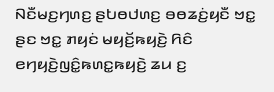ꤡꤢꤪꤗꤢ꤬ꤚꤛꤢ꤬ ꤔꤝꤥꤓꤛꤢ꤬ ꤋꤥꤘꤢꤦ꤬ꤟꤢꤪ ꤠꤢ꤭ ꤔꤢ ꤠꤢ꤭ ꤊꤟꤢꤦ ꤗꤟꤢꤩ꤬ꤒꤟꤢꤧ꤬ ꤖꤢꤨ ꤕꤚꤟꤢꤧ꤬ꤜꤢꤨ꤭ꤒꤛꤢ꤭ꤒꤟꤢꤧ꤬ ꤘꤣ ꤢ꤬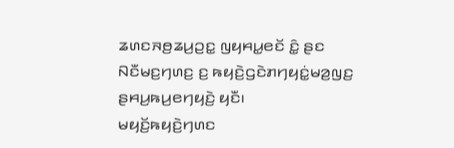ꤘꤛꤢꤏꤥ꤬ꤘꤣ꤬ꤑꤢ꤭ ꤜꤟꤌꤣ꤭ꤕꤢꤩ ꤢꤨ꤭ ꤔꤢ ꤡꤢꤪꤗꤢ꤬ꤚꤛꤢ꤬ ꤢ꤬ ꤒꤟꤢꤧ꤬ꤞꤢꤧꤊꤚꤟꤢꤦ꤭ꤗꤤ꤬ꤜꤢ꤬ ꤔꤌꤣ꤬ꤒꤣ꤬ꤕꤚꤟꤢꤧ꤬ ꤟꤢꤪ꤯
ꤗꤟꤢꤩ꤬ꤒꤟꤢꤧ꤬ꤚꤛꤢ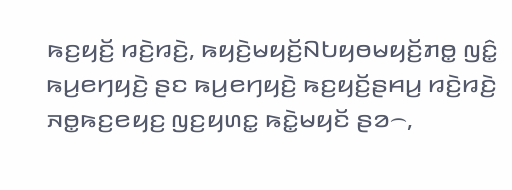ꤒꤢ꤬ꤟꤢꤩ꤬ ꤙꤢꤧ꤬ꤙꤢꤧ꤬, ꤒꤟꤢꤧ꤬ꤗꤟꤢꤩ꤬ꤡꤝꤟꤥꤗꤟꤢꤩ꤬ꤊꤥ꤭ ꤜꤢꤨ꤭ ꤒꤣ꤬ꤕꤚꤟꤢꤧ꤬ ꤔꤢ ꤒꤣ꤬ꤕꤚꤟꤢꤧ꤬ ꤒꤢ꤬ꤟꤢꤩ꤬ꤔꤌꤣ꤬ ꤙꤢꤧ꤬ꤙꤢꤧ꤬ ꤏꤥ꤭ꤒꤢ꤬ꤕꤟꤢ꤬ ꤜꤢ꤬ꤟꤛꤢ꤭ ꤒꤢꤧ꤭ꤗꤟꤢꤩ ꤔꤤ꤮,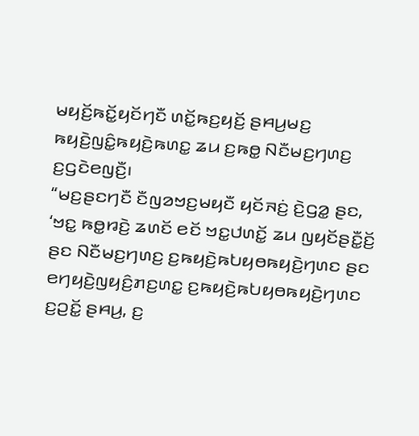ꤗꤟꤢꤩ꤬ꤒꤢꤩ꤭ꤟꤢꤩꤚꤢꤪ ꤛꤢꤩ꤭ꤒꤢ꤬ꤟꤢꤩ꤬ ꤔꤌꤣ꤬ꤗꤢ꤬ ꤒꤟꤢꤧ꤬ꤜꤢꤨ꤭ꤒꤟꤢꤧ꤬ꤒꤛꤢ꤭ ꤘꤣ ꤢ꤬ꤒꤥ꤭ ꤡꤢꤪꤗꤢ꤬ꤚꤛꤢ꤬ ꤢ꤬ꤞꤢꤧꤕꤜꤢꤪ꤬꤯
“ꤗꤢ꤬ꤔꤢꤚꤢꤪ ꤢꤪꤜꤤꤠꤢ꤬ꤗꤟꤢꤪ ꤟꤢꤩꤏꤢꤦ꤬ ꤢꤧ꤬ꤞꤤ꤭ ꤔꤢ, ‘ꤠꤢ꤭ ꤒꤥ꤭ꤙꤢꤧ꤬ ꤘꤛꤢꤩ ꤕꤢꤩ ꤠꤢ꤭ꤓꤛꤢꤩ꤭ ꤘꤣ ꤜꤟꤢꤩꤔꤢꤪ꤭ꤢꤩ꤬ ꤔꤢ ꤡꤢꤪꤗꤢ꤬ꤚꤛꤢ꤬ ꤢ꤬ꤒꤟꤢꤧ꤬ꤒꤝꤟꤥꤒꤟꤢꤧ꤬ꤚꤛꤢ ꤔꤢ ꤕꤚꤟꤢꤧ꤬ꤜꤟꤢꤨ꤬ꤊꤢ꤬ꤛꤢ꤭ ꤢ꤬ꤒꤟꤢꤧ꤬ꤒꤝꤟꤥꤒꤟꤢꤧ꤬ꤚꤛꤢ ꤢ꤬ꤑꤢꤩ꤭ ꤔꤌꤣ꤬, ꤢ꤬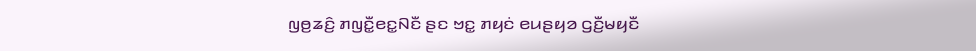ꤜꤥ꤬ꤘꤢꤨ꤬ ꤊꤜꤢꤪ꤭ꤕꤢ꤭ꤡꤢꤪ ꤔꤢ ꤠꤢ꤭ ꤊꤟꤢꤦ ꤕꤣꤔꤟꤤ ꤞꤢꤪ꤬ꤗꤟꤢꤪ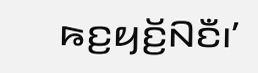ꤒꤢ꤬ꤟꤢꤩ꤬ꤡꤢꤪ꤯’